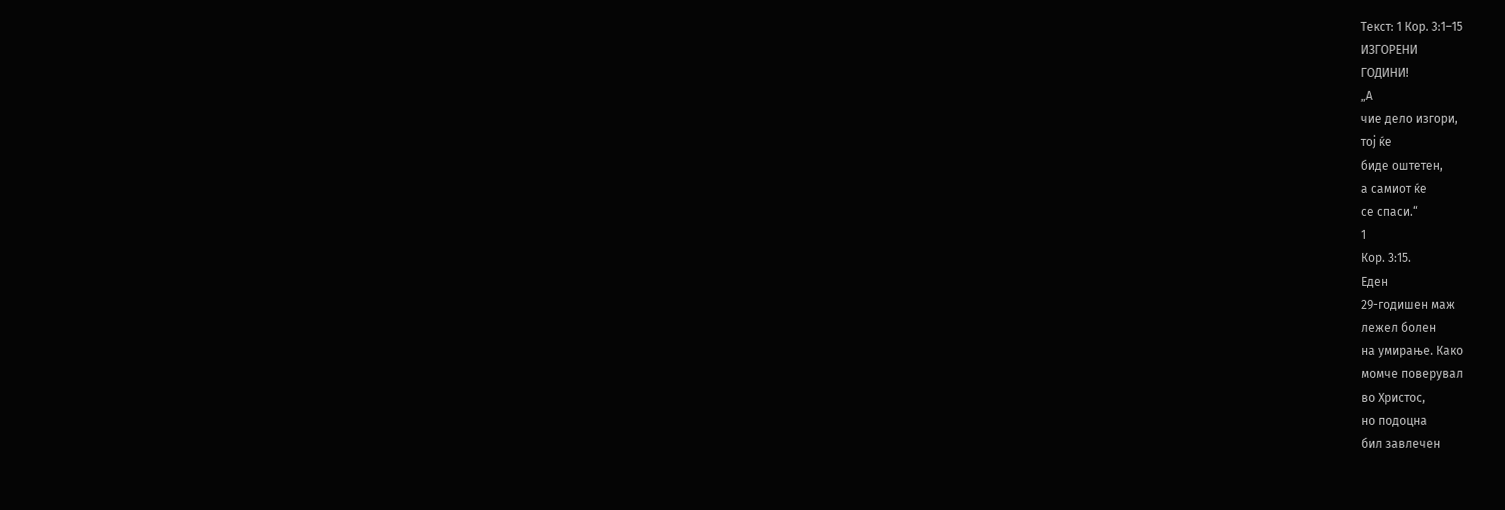Текст: 1 Кор. 3:1–15
ИЗГОРЕНИ
ГОДИНИ!
„А
чие дело изгори,
тој ќе
биде оштетен,
а самиот ќе
се спаси.“
1
Кор. 3:15.
Еден
29-годишен маж
лежел болен
на умирање. Како
момче поверувал
во Христос,
но подоцна
бил завлечен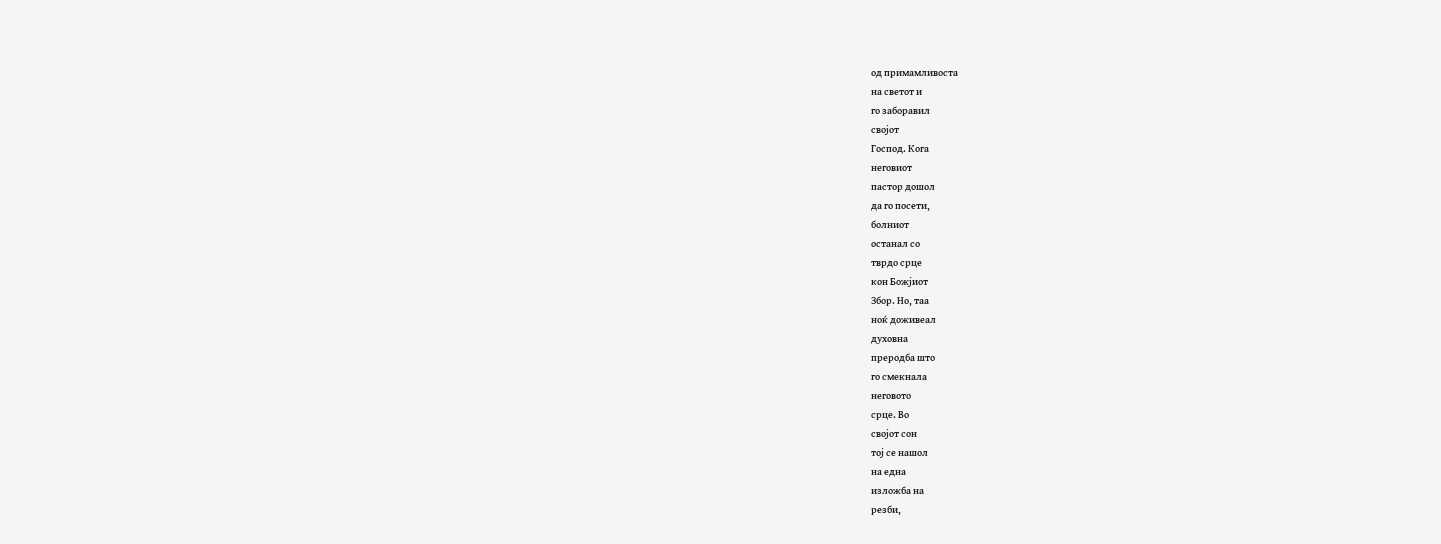од примамливоста
на светот и
го заборавил
својот
Господ. Кога
неговиот
пастор дошол
да го посети,
болниот
останал со
тврдо срце
кон Божјиот
Збор. Но, таа
ноќ доживеал
духовна
преродба што
го смекнала
неговото
срце. Во
својот сон
тој се нашол
на една
изложба на
резби,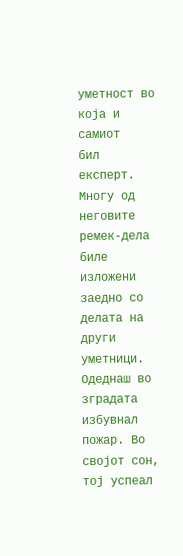уметност во
која и самиот
бил експерт.
Многу од
неговите ремек-дела
биле
изложени
заедно со
делата на
други уметници.
Одеднаш во
зградата
избувнал
пожар. Во
својот сон,
тој успеал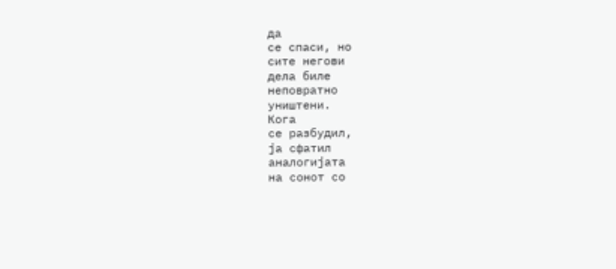да
се спаси, но
сите негови
дела биле
неповратно
уништени.
Кога
се разбудил,
ја сфатил
аналогијата
на сонот со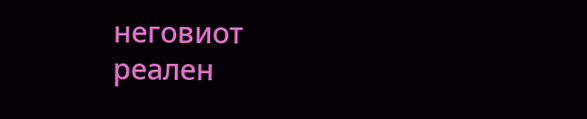неговиот
реален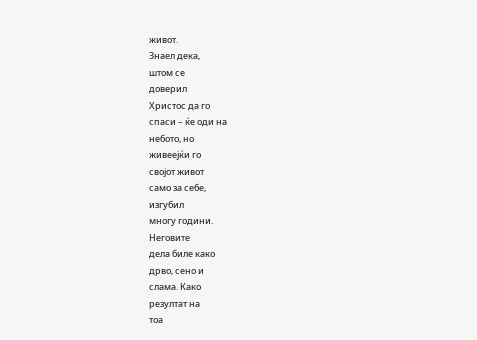живот.
Знаел дека,
штом се
доверил
Христос да го
спаси – ќе оди на
небото, но
живеејќи го
својот живот
само за себе,
изгубил
многу години.
Неговите
дела биле како
дрво, сено и
слама. Како
резултат на
тоа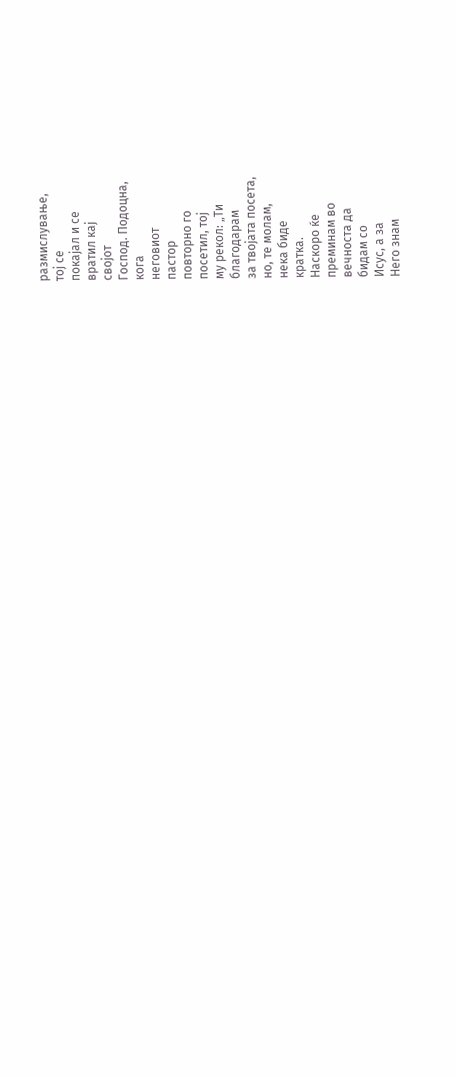размислување,
тој се
покајал и се
вратил кај
својот
Господ. Подоцна,
кога
неговиот
пастор
повторно го
посетил, тој
му рекол: „Ти
благодарам
за твојата посета,
но, те молам,
нека биде
кратка.
Наскоро ќе
преминам во
вечноста да
бидам со
Исус, а за
Него знам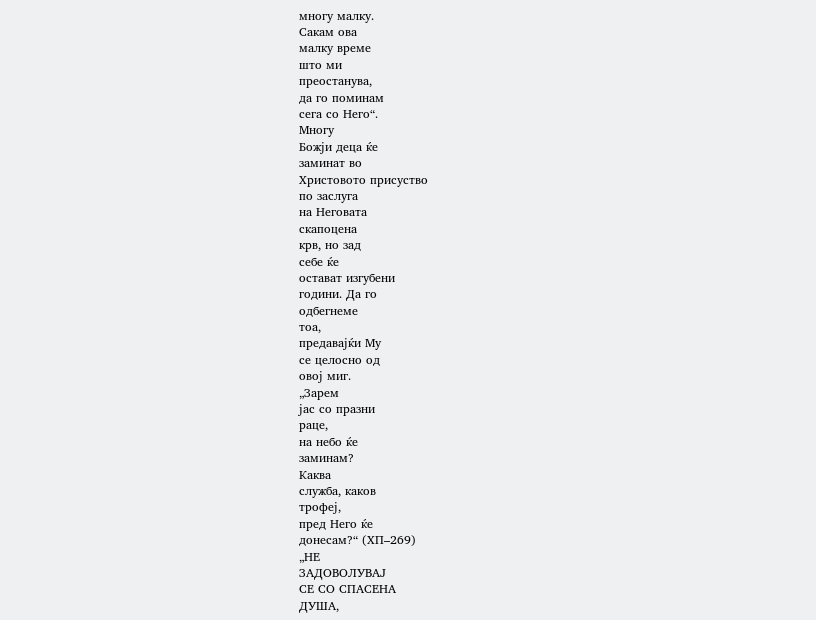многу малку.
Сакам ова
малку време
што ми
преостанува,
да го поминам
сега со Него“.
Многу
Божји деца ќе
заминат во
Христовото присуство
по заслуга
на Неговата
скапоцена
крв, но зад
себе ќе
остават изгубени
години. Да го
одбегнеме
тоа,
предавајќи Му
се целосно од
овој миг.
„Зарем
јас со празни
раце,
на небо ќе
заминам?
Каква
служба, каков
трофеј,
пред Него ќе
донесам?“ (ХП–269)
„НЕ
ЗАДОВОЛУВАЈ
СЕ СО СПАСЕНА
ДУША,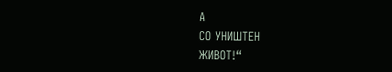А
СО УНИШТЕН
ЖИВОТ!“